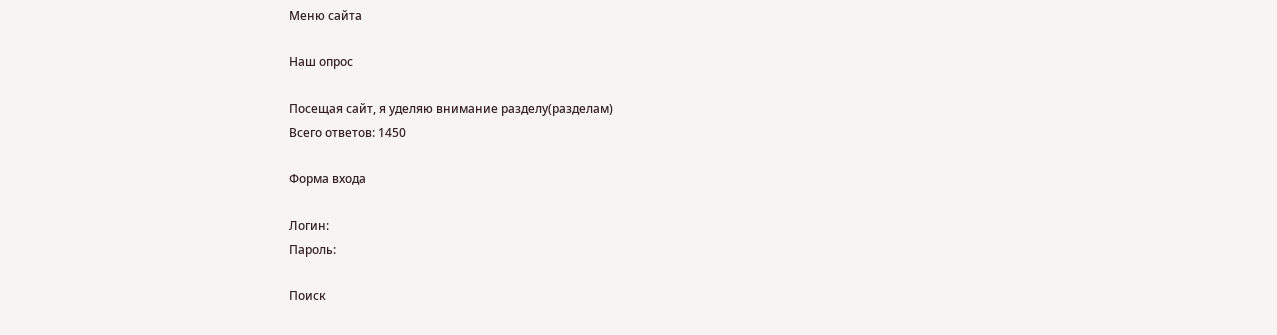Меню сайта

Наш опрос

Посещая сайт, я уделяю внимание разделу(разделам)
Всего ответов: 1450

Форма входа

Логин:
Пароль:

Поиск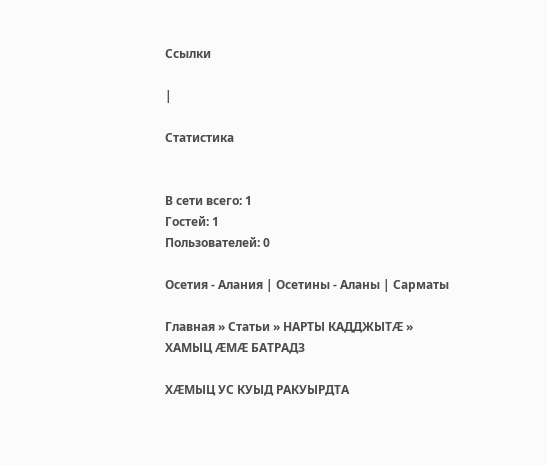Ссылки

|

Статистика


В сети всего: 1
Гостей: 1
Пользователей: 0

Осетия - Алания | Осетины - Аланы | Сарматы

Главная » Статьи » НАРТЫ КАДДЖЫТÆ » ХАМЫЦ ÆМÆ БАТРАДЗ

ХÆМЫЦ УС КУЫД РАКУЫРДТА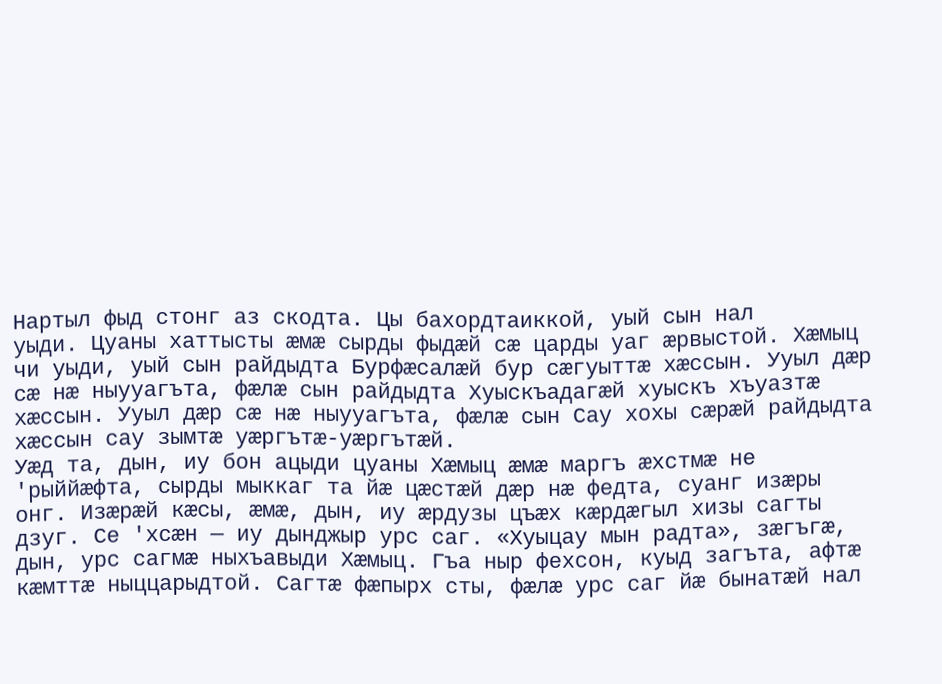Нартыл фыд стонг аз скодта. Цы бахордтаиккой, уый сын нал
уыди. Цуаны хаттысты æмæ сырды фыдæй сæ царды уаг æрвыстой. Хæмыц
чи уыди, уый сын райдыдта Бурфæсалæй бур сæгуыттæ хæссын. Ууыл дæр
сæ нæ ныууагъта, фæлæ сын райдыдта Хуыскъадагæй хуыскъ хъуазтæ
хæссын. Ууыл дæр сæ нæ ныууагъта, фæлæ сын Сау хохы сæрæй райдыдта
хæссын сау зымтæ уæргътæ-уæргътæй.
Уæд та, дын, иу бон ацыди цуаны Хæмыц æмæ маргъ æхстмæ не
'рыййæфта, сырды мыккаг та йæ цæстæй дæр нæ федта, суанг изæры
онг. Изæрæй кæсы, æмæ, дын, иу æрдузы цъæх кæрдæгыл хизы сагты
дзуг. Се 'хсæн — иу дынджыр урс саг. «Хуыцау мын радта», зæгъгæ,
дын, урс сагмæ ныхъавыди Хæмыц. Гъа ныр фехсон, куыд загъта, афтæ
кæмттæ ныццарыдтой. Сагтæ фæпырх сты, фæлæ урс саг йæ бынатæй нал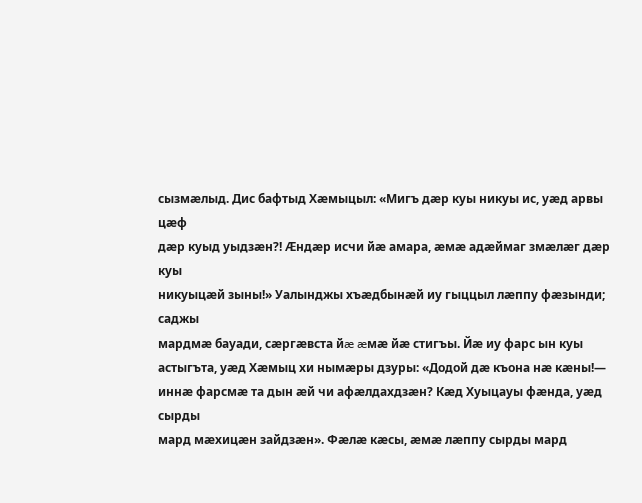сызмæлыд. Дис бафтыд Хæмыцыл: «Мигъ дæр куы никуы ис, уæд арвы цæф
дæр куыд уыдзæн?! Æндæр исчи йæ амара, æмæ адæймаг змæлæг дæр куы
никуыцæй зыны!» Уалынджы хъæдбынæй иу гыццыл лæппу фæзынди; саджы
мардмæ бауади, сæргæвста йæ æмæ йæ стигъы. Йæ иу фарс ын куы
астыгъта, уæд Хæмыц хи нымæры дзуры: «Додой дæ къона нæ кæны!—
иннæ фарсмæ та дын æй чи афæлдахдзæн? Кæд Хуыцауы фæнда, уæд сырды
мард мæхицæн зайдзæн». Фæлæ кæсы, æмæ лæппу сырды мард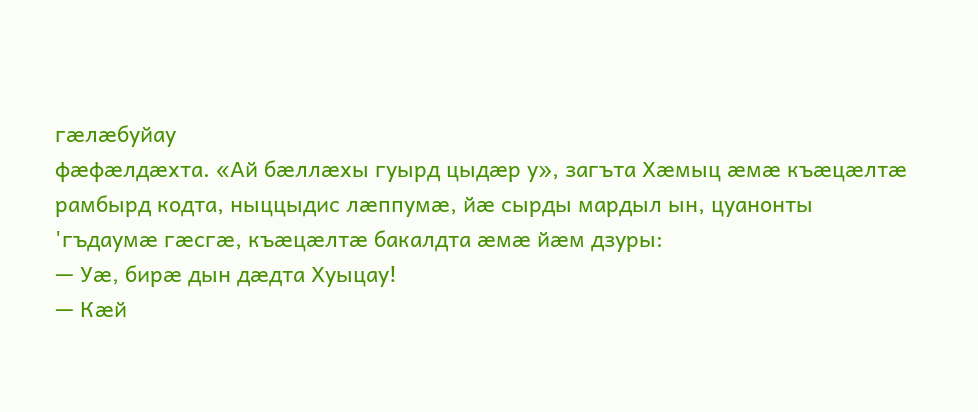гæлæбуйау
фæфæлдæхта. «Ай бæллæхы гуырд цыдæр у», загъта Хæмыц æмæ къæцæлтæ
рамбырд кодта, ныццыдис лæппумæ, йæ сырды мардыл ын, цуанонты
'гъдаумæ гæсгæ, къæцæлтæ бакалдта æмæ йæм дзуры:
— Уæ, бирæ дын дæдта Хуыцау!
— Кæй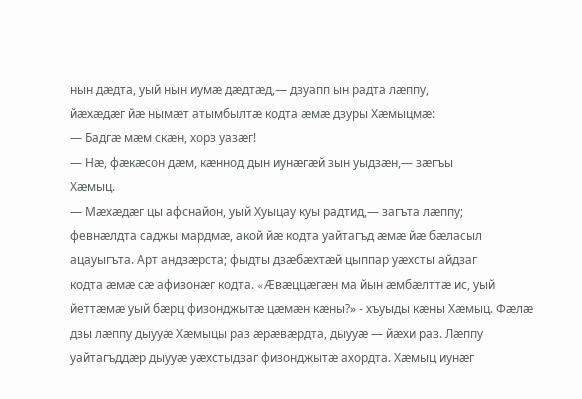нын дæдта, уый нын иумæ дæдтæд,— дзуапп ын радта лæппу,
йæхæдæг йæ нымæт атымбылтæ кодта æмæ дзуры Хæмыцмæ:
— Бадгæ мæм скæн, хорз уазæг!
— Нæ, фæкæсон дæм, кæннод дын иунæгæй зын уыдзæн,— зæгъы
Хæмыц.
— Мæхæдæг цы афснайон, уый Хуыцау куы радтид,— загъта лæппу;
февнæлдта саджы мардмæ, акой йæ кодта уайтагъд æмæ йæ бæласыл
ацауыгъта. Арт андзæрста; фыдты дзæбæхтæй цыппар уæхсты айдзаг
кодта æмæ сæ афизонæг кодта. «Æвæццæгæн ма йын æмбæлттæ ис, уый
йеттæмæ уый бæрц физонджытæ цæмæн кæны?» - хъуыды кæны Хæмыц. Фæлæ
дзы лæппу дыууæ Хæмыцы раз æрæвæрдта, дыууæ — йæхи раз. Лæппу
уайтагъддæр дыууæ уæхстыдзаг физонджытæ ахордта. Хæмыц иунæг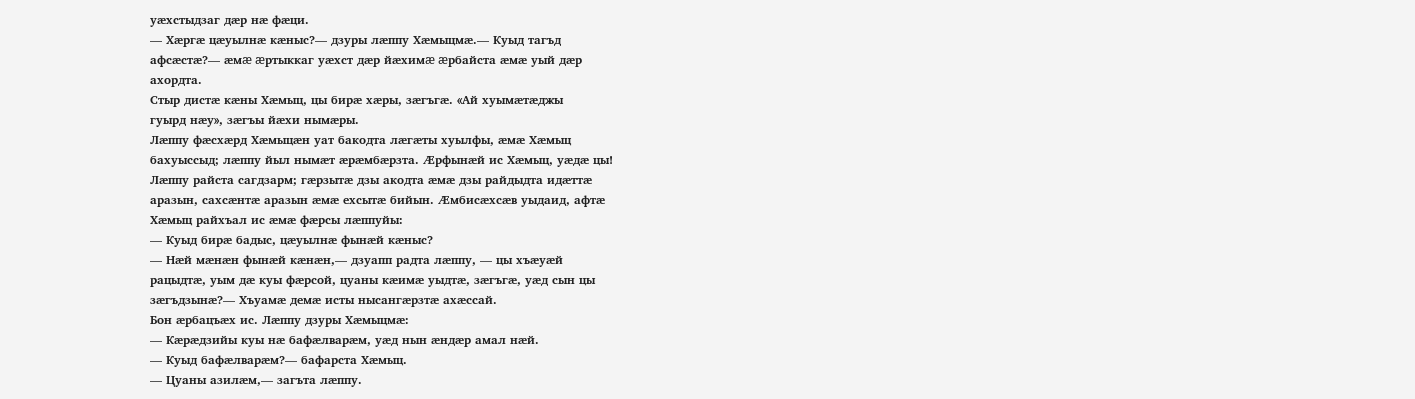уæхстыдзаг дæр нæ фæци.
— Хæргæ цæуылнæ кæныс?— дзуры лæппу Хæмыцмæ.— Куыд тагъд
афсæстæ?— æмæ æртыккаг уæхст дæр йæхимæ æрбайста æмæ уый дæр
ахордта.
Стыр дистæ кæны Хæмыц, цы бирæ хæры, зæгъгæ. «Ай хуымæтæджы
гуырд нæу», зæгъы йæхи нымæры.
Лæппу фæсхæрд Хæмыцæн уат бакодта лæгæты хуылфы, æмæ Хæмыц
бахуыссыд; лæппу йыл нымæт æрæмбæрзта. Æрфынæй ис Хæмыц, уæдæ цы!
Лæппу райста сагдзарм; гæрзытæ дзы акодта æмæ дзы райдыдта идæттæ
аразын, сахсæнтæ аразын æмæ ехсытæ бийын. Æмбисæхсæв уыдаид, афтæ
Хæмыц райхъал ис æмæ фæрсы лæппуйы:
— Куыд бирæ бадыс, цæуылнæ фынæй кæныс?
— Нæй мæнæн фынæй кæнæн,— дзуапп радта лæппу, — цы хъæуæй
рацыдтæ, уым дæ куы фæрсой, цуаны кæимæ уыдтæ, зæгъгæ, уæд сын цы
зæгъдзынæ?— Хъуамæ демæ исты нысангæрзтæ ахæссай.
Бон æрбацъæх ис. Лæппу дзуры Хæмыцмæ:
— Кæрæдзийы куы нæ бафæлварæм, уæд нын æндæр амал нæй.
— Куыд бафæлварæм?— бафарста Хæмыц.
— Цуаны азилæм,— загъта лæппу.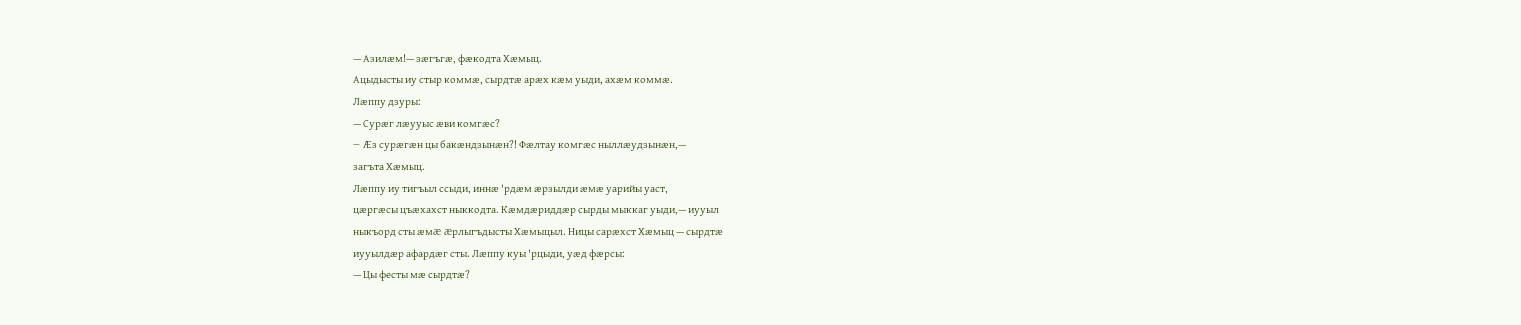— Азилæм!— зæгъгæ, фæкодта Хæмыц.
Ацыдысты иу стыр коммæ, сырдтæ арæх кæм уыди, ахæм коммæ.
Лæппу дзуры:
— Сурæг лæууыс æви комгæс?
— Æз сурæгæн цы бакæндзынæн?! Фæлтау комгæс ныллæудзынæн,—
загъта Хæмыц.
Лæппу иу тигъыл ссыди, иннæ 'рдæм æрзылди æмæ уарийы уаст,
цæргæсы цъæхахст ныккодта. Кæмдæриддæр сырды мыккаг уыди,— иууыл
ныкъорд сты æмæ æрлыгъдысты Хæмыцыл. Ницы сарæхст Хæмыц — сырдтæ
иууылдæр афардæг сты. Лæппу куы 'рцыди, уæд фæрсы:
— Цы фесты мæ сырдтæ?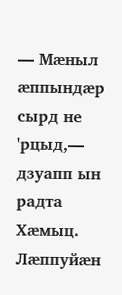— Мæныл æппындæр сырд не 'рцыд,— дзуапп ын радта Хæмыц.
Лæппуйæн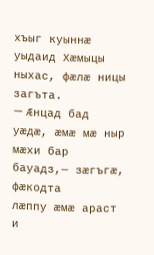хъыг куыннæ уыдаид Хæмыцы ныхас, фæлæ ницы загъта.
— Æнцад бад уæдæ, æмæ мæ ныр мæхи бар бауадз,— зæгъгæ, фæкодта
лæппу æмæ араст и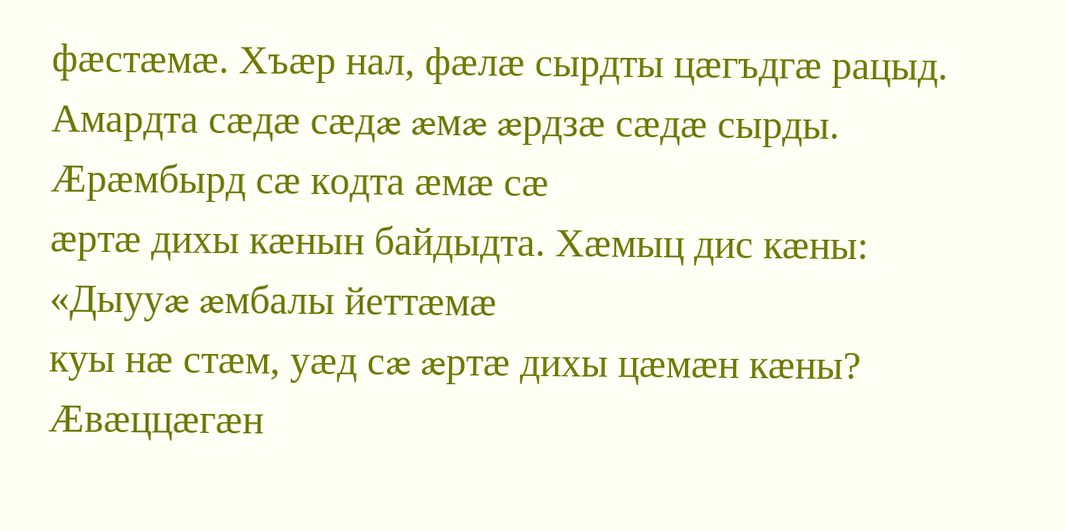фæстæмæ. Хъæр нал, фæлæ сырдты цæгъдгæ рацыд.
Амардта сæдæ сæдæ æмæ æрдзæ сæдæ сырды. Æрæмбырд сæ кодта æмæ сæ
æртæ дихы кæнын байдыдта. Хæмыц дис кæны: «Дыууæ æмбалы йеттæмæ
куы нæ стæм, уæд сæ æртæ дихы цæмæн кæны? Æвæццæгæн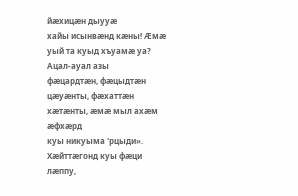йæхицæн дыууæ
хайы исынвæнд кæны! Æмæ уый та куыд хъуамæ уа? Ацал-ауал азы
фæцардтæн, фæцыдтæн цæуæнты, фæхаттæн хæтæнты, æмæ мыл ахæм æфхæрд
куы никуыма 'рцыди».
Хæйттæгонд куы фæци лæппу,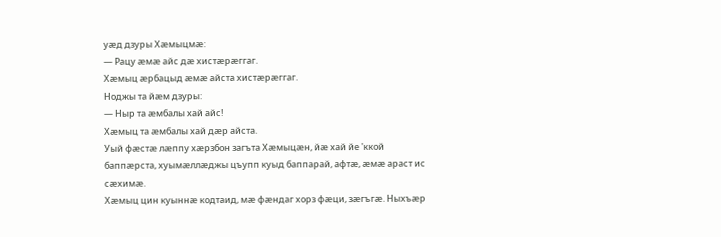уæд дзуры Хæмыцмæ:
— Рацу æмæ айс дæ хистæрæггаг.
Хæмыц æрбацыд æмæ айста хистæрæггаг.
Ноджы та йæм дзуры:
— Ныр та æмбалы хай айс!
Хæмыц та æмбалы хай дæр айста.
Уый фæстæ лæппу хæрзбон загъта Хæмыцæн, йæ хай йе 'ккой
баппæрста, хуымæллæджы цъупп куыд баппарай, афтæ, æмæ араст ис
сæхимæ.
Хæмыц цин куыннæ кодтаид, мæ фæндаг хорз фæци, зæгъгæ. Ныхъæр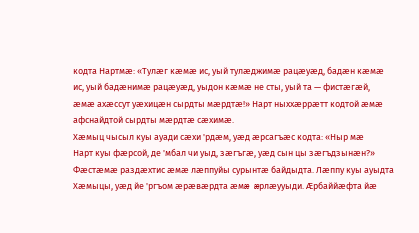кодта Нартмæ: «Тулæг кæмæ ис, уый тулæджимæ рацæуæд, бадæн кæмæ
ис, уый бадæнимæ рацæуæд, уыдон кæмæ не сты, уый та — фистæгæй,
æмæ ахæссут уæхицæн сырдты мæрдтæ!» Нарт ныххæррæтт кодтой æмæ
афснайдтой сырдты мæрдтæ сæхимæ.
Хæмыц чысыл куы ауади сæхи 'рдæм, уæд æрсагъæс кодта: «Ныр мæ
Нарт куы фæрсой, де 'мбал чи уыд, зæгъгæ, уæд сын цы зæгъдзынæн?»
Фæстæмæ раздæхтис æмæ лæппуйы сурынтæ байдыдта. Лæппу куы ауыдта
Хæмыцы, уæд йе 'ргъом æрæвæрдта æмæ æрлæууыди. Æрбаййæфта йæ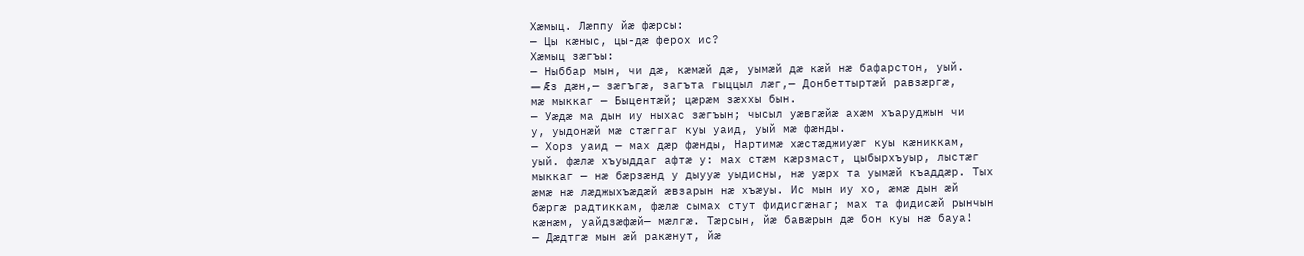Хæмыц. Лæппу йæ фæрсы:
— Цы кæныс, цы-дæ ферох ис?
Хæмыц зæгъы:
— Ныббар мын, чи дæ, кæмæй дæ, уымæй дæ кæй нæ бафарстон, уый.
— Æз дæн,— зæгъгæ, загъта гыццыл лæг,— Донбеттыртæй равзæргæ,
мæ мыккаг — Быцентæй; цæрæм зæххы бын.
— Уæдæ ма дын иу ныхас зæгъын; чысыл уæвгæйæ ахæм хъаруджын чи
у, уыдонæй мæ стæггаг куы уаид, уый мæ фæнды.
— Хорз уаид — мах дæр фæнды, Нартимæ хæстæджиуæг куы кæниккам,
уый. фæлæ хъуыддаг афтæ у: мах стæм кæрзмаст, цыбырхъуыр, лыстæг
мыккаг — нæ бæрзæнд у дыууæ уыдисны, нæ уæрх та уымæй къаддæр. Тых
æмæ нæ лæджыхъæдæй æвзарын нæ хъæуы. Ис мын иу хо, æмæ дын æй
бæргæ радтиккам, фæлæ сымах стут фидисгæнаг; мах та фидисæй рынчын
кæнæм, уайдзæфæй— мæлгæ. Тæрсын, йæ бавæрын дæ бон куы нæ бауа!
— Дæдтгæ мын æй ракæнут, йæ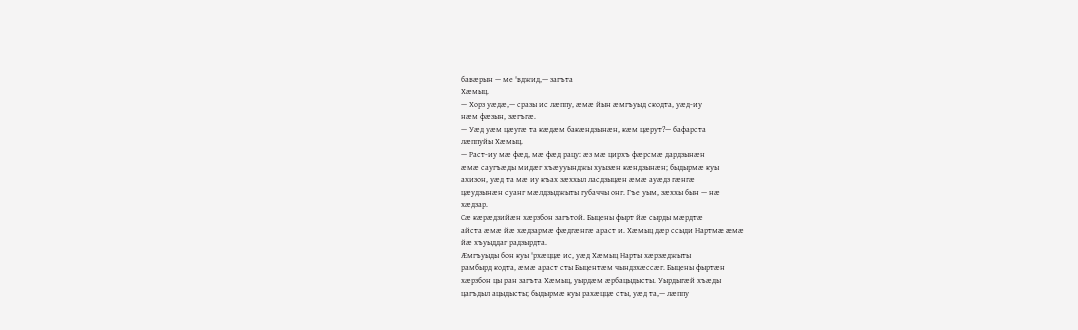бавæрын — ме 'вджид,— загъта
Хæмыц.
— Хорз уæдæ,— сразы ис лæппу, æмæ йын æмгъуыд скодта, уæд-иу
нæм фæзын, зæгъгæ.
— Уæд уæм цæугæ та кæдæм бакæндзынæн, кæм цæрут?— бафарста
лæппуйы Хæмыц.
— Раст-иу мæ фæд, мæ фæд рацу: æз мæ цирхъ фæрсмæ дардзынæн
æмæ саугъæды мидæг хъæууынджы хуызæн кæндзынæн; быдырмæ куы
ахизон, уæд та мæ иу къах зæххыл ласдзыцæн æмæ ауæдз гæнгæ
цæудзынæн суанг мæлдзыджыты губаччы онг. Гъе уым, зæххы бын — нæ
хæдзар.
Сæ кæрæдзийæн хæрзбон загътой. Быцены фырт йæ сырды мæрдтæ
айста æмæ йæ хæдзармæ фæдгæнгæ араст и. Хæмыц дæр ссыди Нартмæ æмæ
йæ хъуыддаг радзырдта.
Æмгъуыды бон куы 'рхæццæ ис, уæд Хæмыц Нарты хæрзæджыты
рамбырд кодта, æмæ араст сты Быцентæм чындзхæссæг. Быцены фыртæн
хæрзбон цы ран загъта Хæмыц, уырдæм æрбацыдысты. Уырдыгæй хъæды
цагъдыл ацыдысты; быдырмæ куы рахæццæ сты, уæд та,— лæппу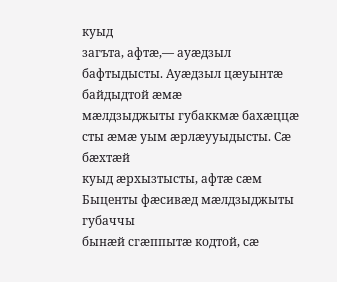куыд
загъта, афтæ,— ауæдзыл бафтыдысты. Ауæдзыл цæуынтæ байдыдтой æмæ
мæлдзыджыты губаккмæ бахæццæ сты æмæ уым æрлæууыдысты. Сæ бæхтæй
куыд æрхызтысты, афтæ сæм Быценты фæсивæд мæлдзыджыты губаччы
бынæй сгæппытæ кодтой, сæ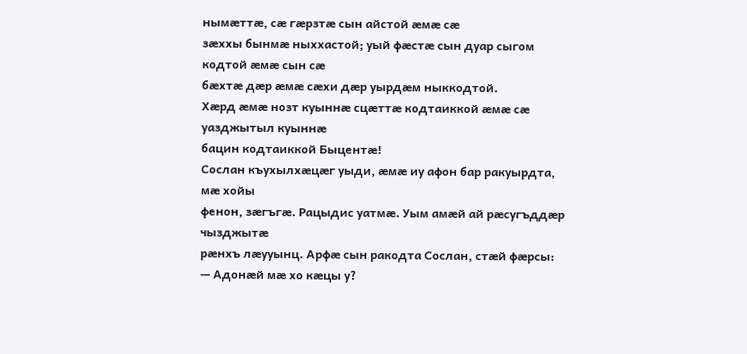нымæттæ, сæ гæрзтæ сын айстой æмæ сæ
зæххы бынмæ ныххастой; уый фæстæ сын дуар сыгом кодтой æмæ сын сæ
бæхтæ дæр æмæ сæхи дæр уырдæм ныккодтой.
Хæрд æмæ нозт куыннæ сцæттæ кодтаиккой æмæ сæ уазджытыл куыннæ
бацин кодтаиккой Быцентæ!
Сослан къухылхæцæг уыди, æмæ иу афон бар ракуырдта, мæ хойы
фенон, зæгъгæ. Рацыдис уатмæ. Уым амæй ай рæсугъддæр чызджытæ
рæнхъ лæууынц. Арфæ сын ракодта Сослан, стæй фæрсы:
— Адонæй мæ хо кæцы у?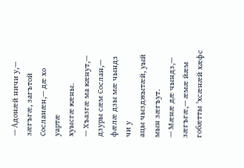— Адонæй ничи у,— зæгъгæ, загътой Сосланæн,— дæ хо уартæ
хуысгæ кæны.
— Хъазгæ ма кæнут,— дзуры сæм Сослан,— фæлæ дзы мæ чындз чи у
ацы чызджытæй, уый мын зæгъут.
— Мæнæ дæ чындз,— зæгъгæ,— æмæ йæм гобæтты 'хсæнæй хæфс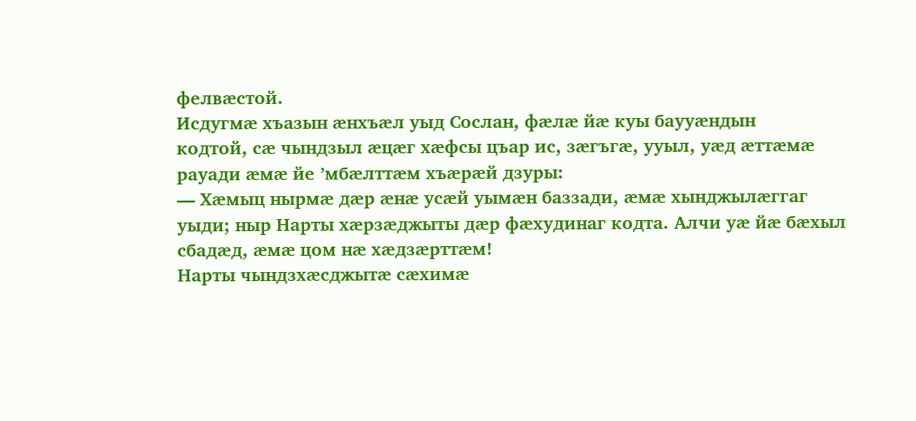фелвæстой.
Исдугмæ хъазын æнхъæл уыд Сослан, фæлæ йæ куы баууæндын
кодтой, сæ чындзыл æцæг хæфсы цъар ис, зæгъгæ, ууыл, уæд æттæмæ
рауади æмæ йе ’мбæлттæм хъæрæй дзуры:
— Хæмыц нырмæ дæр æнæ усæй уымæн баззади, æмæ хынджылæггаг
уыди; ныр Нарты хæрзæджыты дæр фæхудинаг кодта. Алчи уæ йæ бæхыл
сбадæд, æмæ цом нæ хæдзæрттæм!
Нарты чындзхæсджытæ сæхимæ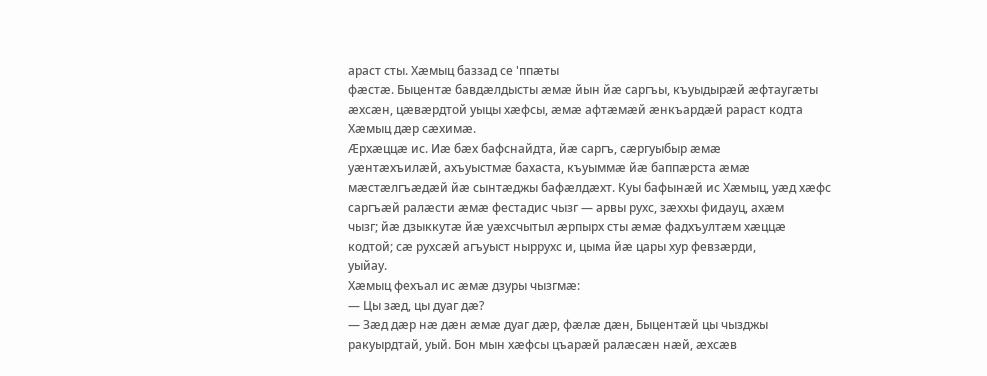араст сты. Хæмыц баззад се 'ппæты
фæстæ. Быцентæ бавдæлдысты æмæ йын йæ саргъы, къуыдырæй æфтаугæты
æхсæн, цæвæрдтой уыцы хæфсы, æмæ афтæмæй æнкъардæй рараст кодта
Хæмыц дæр сæхимæ.
Æрхæццæ ис. Иæ бæх бафснайдта, йæ саргъ, сæргуыбыр æмæ
уæнтæхъилæй, ахъуыстмæ бахаста, къуыммæ йæ баппæрста æмæ
мæстæлгъæдæй йæ сынтæджы бафæлдæхт. Куы бафынæй ис Хæмыц, уæд хæфс
саргъæй ралæсти æмæ фестадис чызг — арвы рухс, зæххы фидауц, ахæм
чызг; йæ дзыккутæ йæ уæхсчытыл æрпырх сты æмæ фадхъултæм хæццæ
кодтой; сæ рухсæй агъуыст ныррухс и, цыма йæ цары хур февзæрди,
уыйау.
Хæмыц фехъал ис æмæ дзуры чызгмæ:
— Цы зæд, цы дуаг дæ?
— Зæд дæр нæ дæн æмæ дуаг дæр, фæлæ дæн, Быцентæй цы чызджы
ракуырдтай, уый. Бон мын хæфсы цъарæй ралæсæн нæй, æхсæв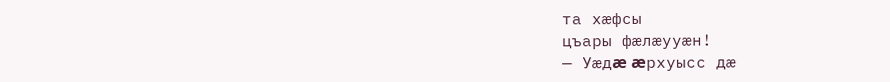та хæфсы
цъары фæлæууæн!
— Уæдæ æрхуысс дæ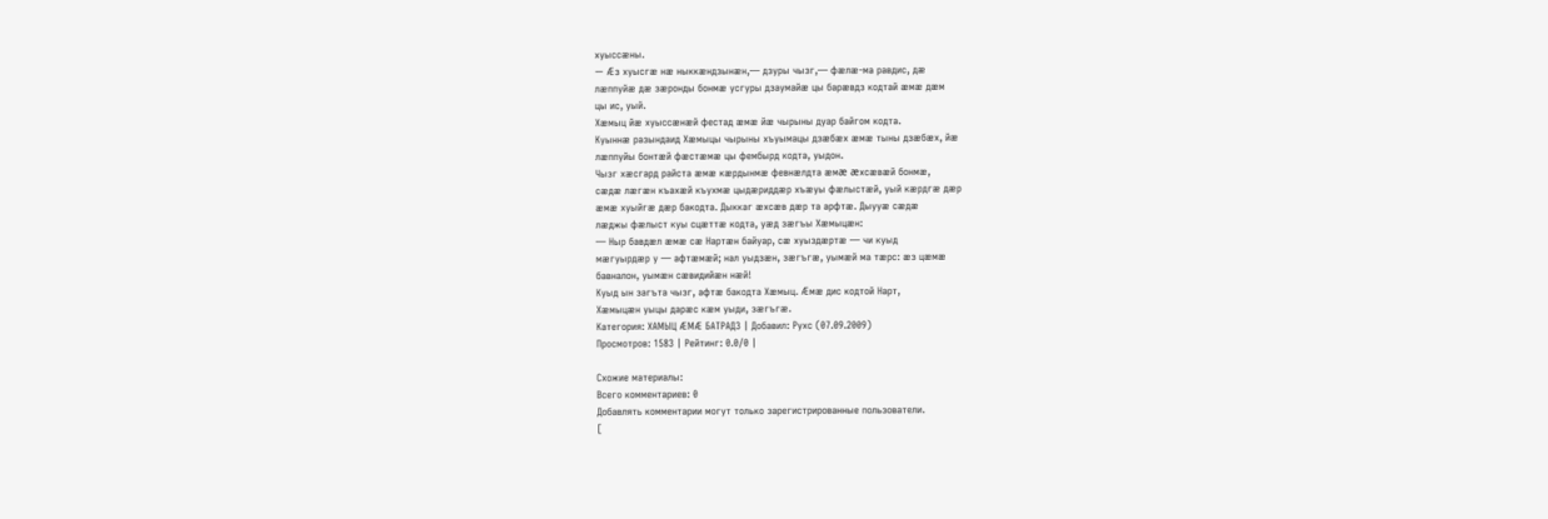хуыссæны.
— Æз хуысгæ нæ ныккæндзынæн,— дзуры чызг,— фæлæ-ма равдис, дæ
лæппуйæ дæ зæронды бонмæ усгуры дзаумайæ цы барæвдз кодтай æмæ дæм
цы ис, уый.
Хæмыц йæ хуыссæнæй фестад æмæ йæ чырыны дуар байгом кодта.
Куыннæ разындаид Хæмыцы чырыны хъуымацы дзæбæх æмæ тыны дзæбæх, йæ
лæппуйы бонтæй фæстæмæ цы фембырд кодта, уыдон.
Чызг хæсгард райста æмæ кæрдынмæ февнæлдта æмæ æхсæвæй бонмæ,
сæдæ лæгæн къахæй къухмæ цыдæриддæр хъæуы фæлыстæй, уый кæрдгæ дæр
æмæ хуыйгæ дæр бакодта. Дыккаг æхсæв дæр та арфтæ. Дыууæ сæдæ
лæджы фæлыст куы сцæттæ кодта, уæд зæгъы Хæмыцæн:
— Ныр бавдæл æмæ сæ Нартæн байуар, сæ хуыздæртæ — чи куыд
мæгуырдæр у — афтæмæй; нал уыдзæн, зæгъгæ, уымæй ма тæрс: æз цæмæ
бавналон, уымæн сæвидийæн нæй!
Куыд ын загъта чызг, афтæ бакодта Хæмыц. Æмæ дис кодтой Нарт,
Хæмыцæн уыцы дарæс кæм уыди, зæгъгæ.
Категория: ХАМЫЦ ÆМÆ БАТРАДЗ | Добавил: Рухс (07.09.2009)
Просмотров: 1583 | Рейтинг: 0.0/0 |

Схожие материалы:
Всего комментариев: 0
Добавлять комментарии могут только зарегистрированные пользователи.
[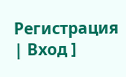Регистрация | Вход ]